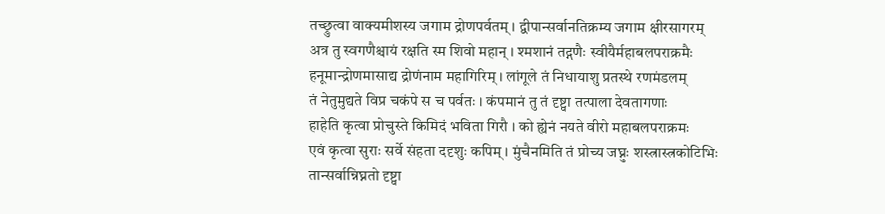तच्छ्रुत्वा वाक्यमीशस्य जगाम द्रोणपर्वतम् । द्वीपान्सर्वानतिक्रम्य जगाम क्षीरसागरम्
अत्र तु स्वगणैश्चायं रक्षति स्म शिवो महान् । श्मशानं तद्गणैः स्वीयैर्महाबलपराक्रमैः
हनूमान्द्रोणमासाद्य द्रोणंनाम महागिरिम् । लांगूले तं निधायाशु प्रतस्थे रणमंडलम्
तं नेतुमुद्यते विप्र चकंपे स च पर्वतः । कंपमानं तु तं दृष्ट्वा तत्पाला देवतागणाः
हाहेति कृत्वा प्रोचुस्ते किमिदं भविता गिरौ । को ह्येनं नयते वीरो महाबलपराक्रमः
एवं कृत्वा सुराः सर्वे संहता ददृशुः कपिम् । मुंचैनमिति तं प्रोच्य जघ्नुः शस्त्रास्त्रकोटिभिः
तान्सर्वान्निघ्नतो दृष्ट्वा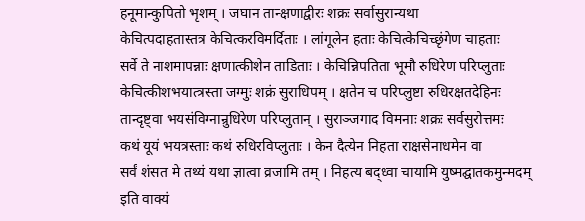हनूमान्कुपितो भृशम् । जघान तान्क्षणाद्वीरः शक्रः सर्वासुरान्यथा
केचित्पदाहतास्तत्र केचित्करविमर्दिताः । लांगूलेन हताः केचित्केचिच्छृंगेण चाहताः
सर्वे ते नाशमापन्नाः क्षणात्कीशेन ताडिताः । केचिन्निपतिता भूमौ रुधिरेण परिप्लुताः
केचित्कीशभयात्त्रस्ता जग्मुः शक्रं सुराधिपम् । क्षतेन च परिप्लुष्टा रुधिरक्षतदेहिनः
तान्दृष्ट्वा भयसंविग्नान्रुधिरेण परिप्लुतान् । सुराञ्जगाद विमनाः शक्रः सर्वसुरोत्तमः
कथं यूयं भयत्रस्ताः कथं रुधिरविप्लुताः । केन दैत्येन निहता राक्षसेनाधमेन वा
सर्वं शंसत मे तथ्यं यथा ज्ञात्वा व्रजामि तम् । निहत्य बद्ध्वा चायामि युष्मद्घातकमुन्मदम्
इति वाक्यं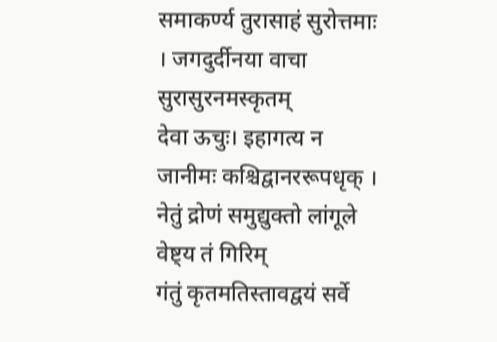समाकर्ण्य तुरासाहं सुरोत्तमाः । जगदुर्दीनया वाचा सुरासुरनमस्कृतम्
देवा ऊचुः। इहागत्य न जानीमः कश्चिद्वानररूपधृक् । नेतुं द्रोणं समुद्युक्तो लांगूले वेष्ट्य तं गिरिम्
गंतुं कृतमतिस्तावद्वयं सर्वे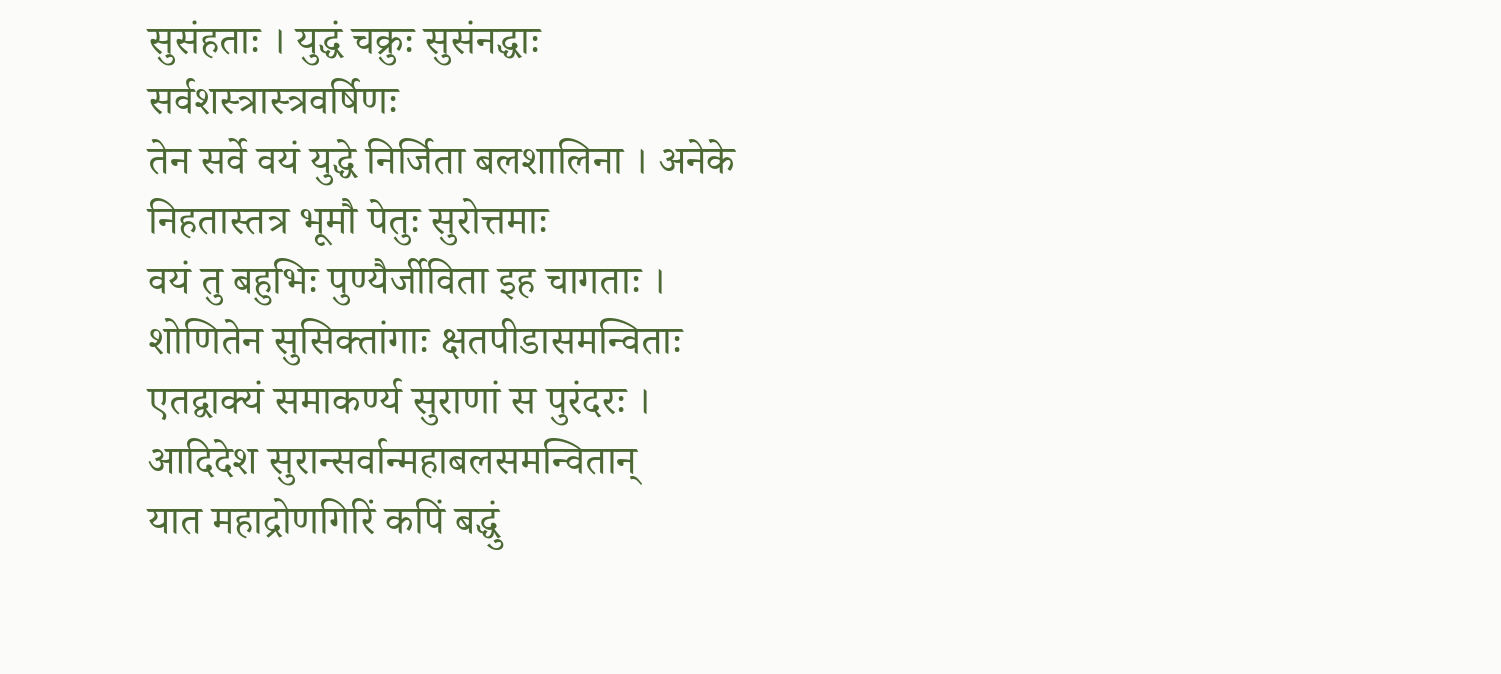सुसंहताः । युद्धं चक्रुः सुसंनद्धाः सर्वशस्त्रास्त्रवर्षिणः
तेन सर्वे वयं युद्धे निर्जिता बलशालिना । अनेके निहतास्तत्र भूमौ पेतुः सुरोत्तमाः
वयं तु बहुभिः पुण्यैर्जीविता इह चागताः । शोणितेन सुसिक्तांगाः क्षतपीडासमन्विताः
एतद्वाक्यं समाकर्ण्य सुराणां स पुरंदरः । आदिदेश सुरान्सर्वान्महाबलसमन्वितान्
यात महाद्रोणगिरिं कपिं बद्धुं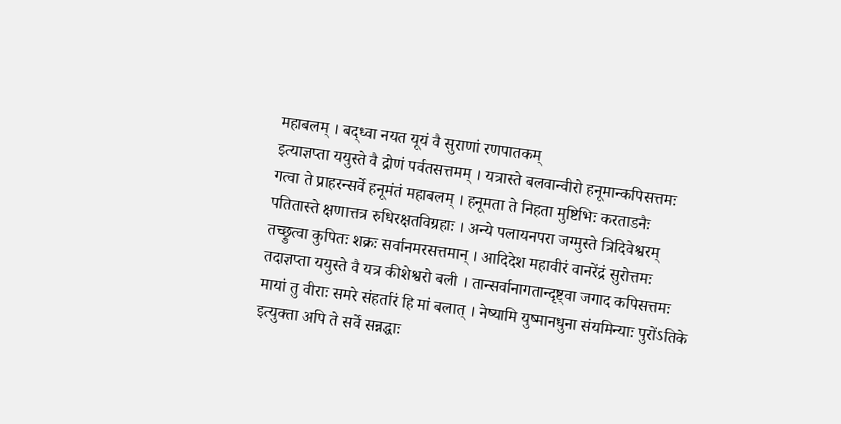महाबलम् । बद्ध्वा नयत यूयं वै सुराणां रणपातकम्
इत्याज्ञप्ता ययुस्ते वै द्रोणं पर्वतसत्तमम् । यत्रास्ते बलवान्वीरो हनूमान्कपिसत्तमः
गत्वा ते प्राहरन्सर्वे हनूमंतं महाबलम् । हनूमता ते निहता मुष्टिभिः करताडनैः
पतितास्ते क्षणात्तत्र रुधिरक्षतविग्रहाः । अन्ये पलायनपरा जग्मुस्ते त्रिदिवेश्वरम्
तच्छ्रुत्वा कुपितः शक्रः सर्वानमरसत्तमान् । आदिदेश महावीरं वानरेंद्रं सुरोत्तमः
तदाज्ञप्ता ययुस्ते वै यत्र कीशेश्वरो बली । तान्सर्वानागतान्दृष्ट्वा जगाद कपिसत्तमः
मायां तु वीराः समरे संहर्तारं हि मां बलात् । नेष्यामि युष्मानधुना संयमिन्याः पुरोंऽतिके
इत्युक्ता अपि ते सर्वे सन्नद्धाः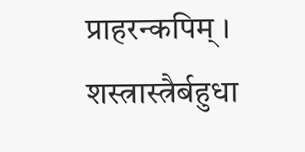प्राहरन्कपिम् । शस्त्रास्त्रैर्बहुधा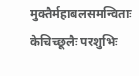मुक्तैर्महाबलसमन्विताः
केचिच्छूलैः परशुभिः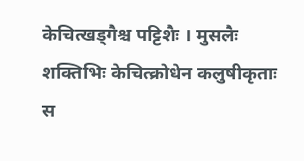केचित्खड्गैश्च पट्टिशैः । मुसलैः शक्तिभिः केचित्क्रोधेन कलुषीकृताः
स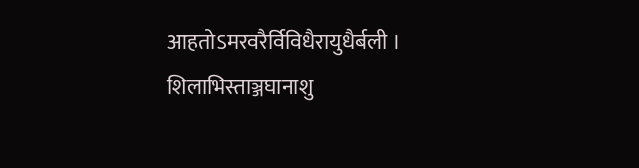आहतोऽमरवरैर्विविधैरायुधैर्बली । शिलाभिस्ताञ्जघानाशु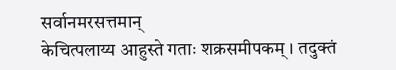सर्वानमरसत्तमान्
केचित्पलाय्य आहुस्ते गताः शक्रसमीपकम् । तदुक्तं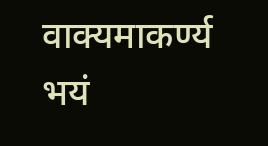वाक्यमाकर्ण्य भयं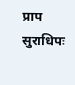प्राप सुराधिपः